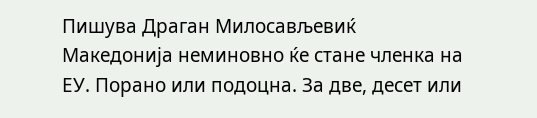Пишува Драган Милосављевиќ
Македонија неминовно ќе стане членка на ЕУ. Порано или подоцна. За две, десет или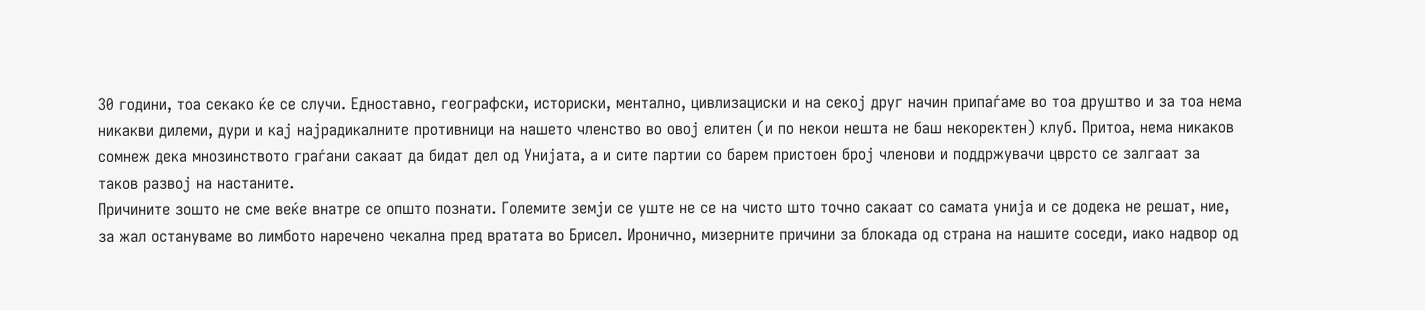30 години, тоа секако ќе се случи. Едноставно, географски, историски, ментално, цивлизациски и на секој друг начин припаѓаме во тоа друштво и за тоа нема никакви дилеми, дури и кај најрадикалните противници на нашето членство во овој елитен (и по некои нешта не баш некоректен) клуб. Притоа, нема никаков сомнеж дека мнозинството граѓани сакаат да бидат дел од Унијата, а и сите партии со барем пристоен број членови и поддржувачи цврсто се залгаат за таков развој на настаните.
Причините зошто не сме веќе внатре се општо познати. Големите земји се уште не се на чисто што точно сакаат со самата унија и се додека не решат, ние, за жал остануваме во лимбото наречено чекална пред вратата во Брисел. Иронично, мизерните причини за блокада од страна на нашите соседи, иако надвор од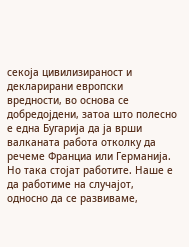секоја цивилизираност и декларирани европски вредности, во основа се добредојдени, затоа што полесно е една Бугарија да ја врши валканата работа отколку да речеме Франциа или Германија. Но така стојат работите. Наше е да работиме на случајот, односно да се развиваме,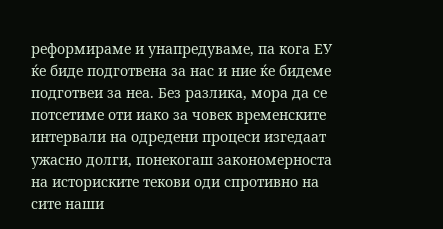реформираме и унапредуваме, па кога ЕУ ќе биде подготвена за нас и ние ќе бидеме подготвеи за неа. Без разлика, мора да се потсетиме оти иако за човек временските интервали на одредени процеси изгедаат ужасно долги, понекогаш закономерноста на историските текови оди спротивно на сите наши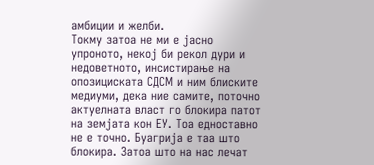амбиции и желби.
Токму затоа не ми е јасно упроното, некој би рекол дури и недоветното, инсистирање на опозициската СДСМ и ним блиските медиуми, дека ние самите, поточно актуелната власт го блокира патот на земјата кон ЕУ. Тоа едноставно не е точно. Буагрија е таа што блокира. Затоа што на нас лечат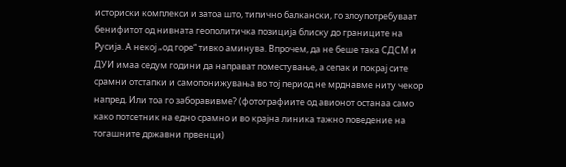историски комплекси и затоа што, типично балкански, го злоупотребуваат бенифитот од нивната геополитичка позиција блиску до границите на Русија. А некој „од горе“ тивко аминува. Впрочем, да не беше така СДСМ и ДУИ имаа седум години да направат поместување, а сепак и покрај сите срамни отстапки и самопонижувања во тој период не мрднавме ниту чекор напред. Или тоа го заборавивме? (фотографиите од авионот останаа само како потсетник на едно срамно и во крајна линика тажно поведение на тогашните државни првенци)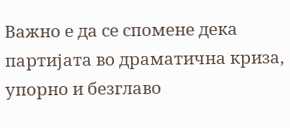Важно е да се спомене дека партијата во драматична криза, упорно и безглаво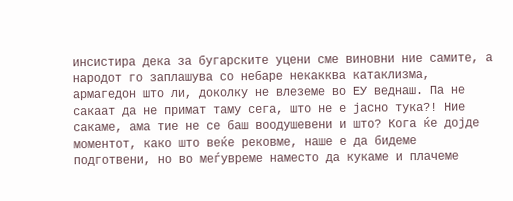инсистира дека за бугарските уцени сме виновни ние самите, а народот го заплашува со небаре некакква катаклизма, армагедон што ли, доколку не влеземе во ЕУ веднаш. Па не сакаат да не примат таму сега, што не е јасно тука?! Ние сакаме, ама тие не се баш воодушевени и што? Кога ќе дојде моментот, како што веќе рековме, наше е да бидеме подготвени, но во меѓувреме наместо да кукаме и плачеме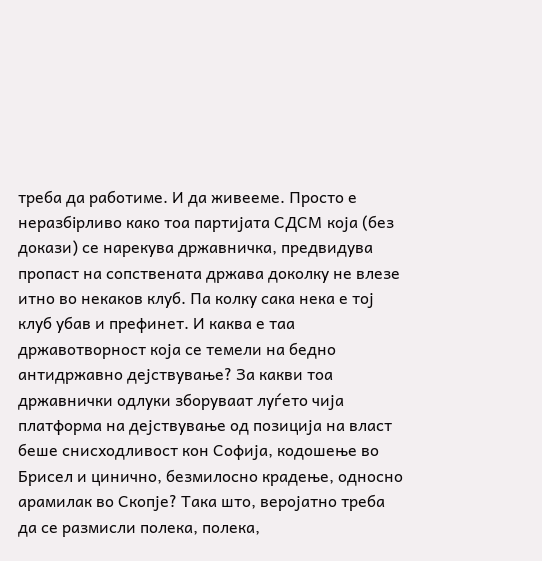треба да работиме. И да живееме. Просто е неразбiрливо како тоа партијата СДСМ која (без докази) се нарекува државничка, предвидува пропаст на сопствената држава доколку не влезе итно во некаков клуб. Па колку сака нека е тој клуб убав и префинет. И каква е таа државотворност која се темели на бедно антидржавно дејствување? За какви тоа државнички одлуки зборуваат луѓето чија платформа на дејствување од позиција на власт беше снисходливост кон Софија, кодошење во Брисел и цинично, безмилосно крадење, односно арамилак во Скопје? Така што, веројатно треба да се размисли полека, полека,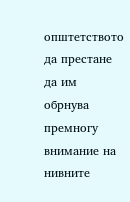општетството да престане да им обрнува премногу внимание на нивните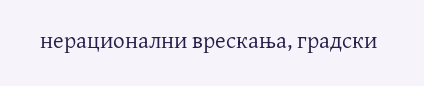нерационални врескања, градски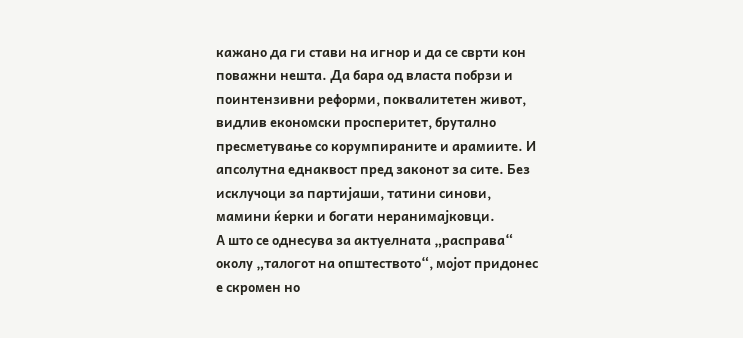кажано да ги стави на игнор и да се сврти кон поважни нешта. Да бара од власта побрзи и поинтензивни реформи, поквалитетен живот, видлив економски просперитет, брутално пресметување со корумпираните и арамиите. И апсолутна еднаквост пред законот за сите. Без исклучоци за партијаши, татини синови, мамини ќерки и богати неранимајковци.
А што се однесува за актуелната „расправа“ околу „талогот на општеството“, мојот придонес е скромен но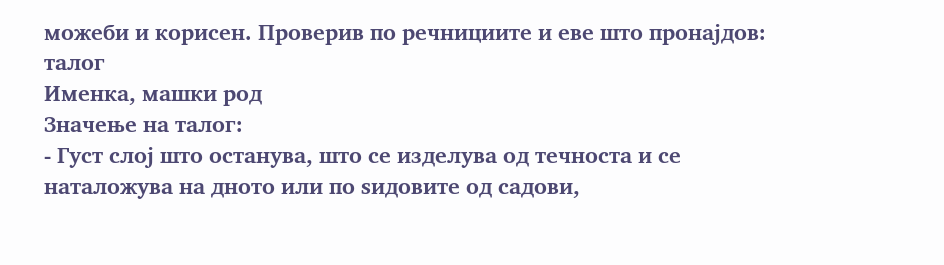можеби и корисен. Проверив по речнициите и еве што пронајдов:
талог
Именка, машки род
Значење на талог:
- Густ слој што останува, што се изделува од течноста и се наталожува на дното или по ѕидовите од садови,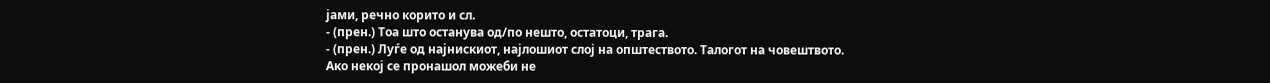јами, речно корито и сл.
- (прен.) Тоа што останува од/по нешто, остатоци, трага.
- (прен.) Луѓе од најнискиот, најлошиот слој на општеството. Талогот на човештвото.
Ако некој се пронашол можеби не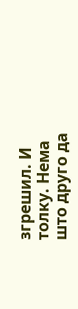згрешил. И толку. Нема што друго да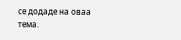се додаде на оваа тема.